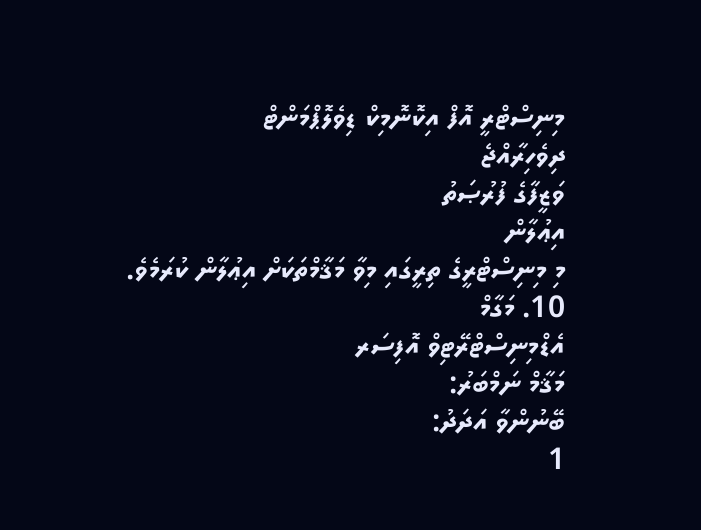މިނިސްޓްރީ އޮފް އިކޮނޮމިކް ޑިވެލޮޕްމަންޓް
ދިވެހިރާއްޖެ
ވަޒީފާގެ ފުރުޞަތު
އިޢުލާން
މި މިނިސްޓްރީގެ ތިރީގައި މިވާ މަޤާމްތަކަށް އިޢުލާން ކުރަމެވެ.
10. މަގާމް
އެޑްމިނިސްޓްރޭޓިވް އޮފިސަރ
މަޤާމް ނަމްބަރު:
ބޭނުންވާ އަދަދު:
1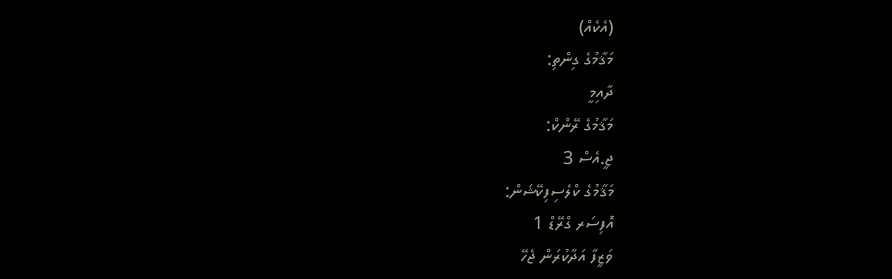(އެކެއް)
މަޤާމުގެ ގިންތި:
ދާއިމީ
މަޤާމުގެ ރޭންކް:
ޖީ.އެސް 3
މަޤާމުގެ ކްލެސިފިކޭޝަން:
އޮފިސަރ ގްރޭޑް 1
ވަޒީފާ އަދާކުރަން ޖެހޭ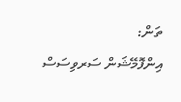ތަން:
އިންފޮމޭޝަން ސަރވިސަސް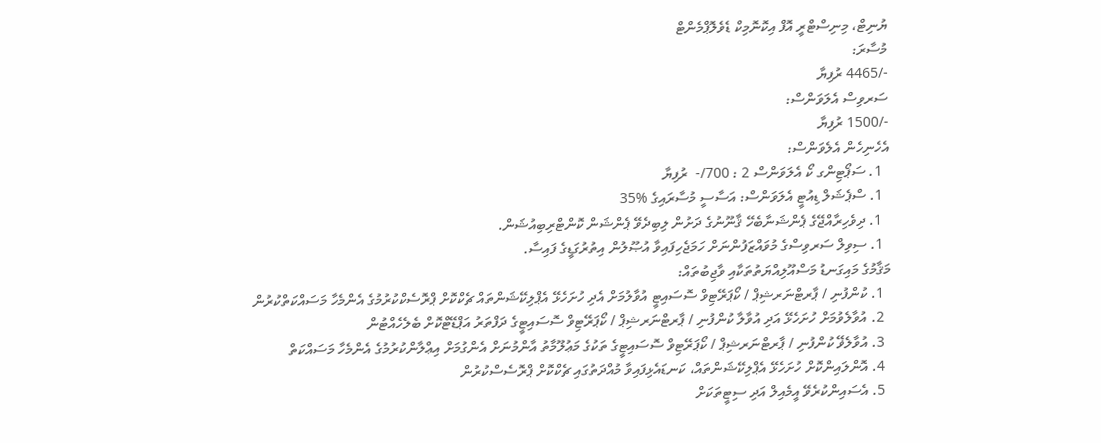ޔުނިޓް، މިނިސްޓްރީ އޮފް އިކޮނޮމިކް ޑެވެލޮޕްމެންޓް
މުސާރަ:
-/4465 ރުފިޔާ
ސަރވިސް އެލަވަންސް:
-/1500 ރުފިޔާ
އެހެނިހެން އެލެވަންސް:
  1. ސަޕޯޓިންގ ކޯ އެލަވަންސް 2 : 700/-  ރުފިޔާ
  1. ސްޕެޝަލް ޑިއުޓީ އެލަވަންސް: އަސާސީ މުސާރައިގެ %35
  1. ދިވެހިރާއްޖޭގެ ޕެންޝަނާބެހޭ ޤާނޫނުގެ ދަށުން ލިބިދެވޭ ޕެންޝަން ކޮންޓްރިބިއުޝަން.
  1. ސިވިލް ސަރވިސްގެ މުވައްޒަފުންނަށް ހަމަޖެހިފައިވާ އުޞޫލުން އިތުރުގަޑީގެ ފައިސާ.
މަޤާމުގެ މައިގަނޑު މަސްއޫލިއްޔަތުތަކާއި ވާޖިބުތައް:
  1. ކުންފުނި / ޕާރޓްނަރޝިޕް / ކޯޕަރޭޓިވް ސޮސައިޓީ އުވާލުމަށް އެދި ހުށަހެޅޭ އެޕްލިކޭޝަންތައް ޗެކްކޮށް ޕްރޮސެކްކުރުމުގެ އެންމެހާ މަސައްކަތްކުރުން
  2. އުވާލެވުމަށް ހުށަހެޅޭ އަދި އުވާލާ ކުންފުނި / ޕާރޓްނަރޝިޕް / ކޯޕަރޭޓިވް ސޮސައިޓީގެ ދަފްތަރު އަޕްޑޭޓްކޮށް ބެލެހެއްޓުން
  3. އުވާލެޥޭ ކުންފުނި / ޕާރޓްނަރޝިޕް / ކޯޕަރޭޓިވް ސޮސައިޓީގެ ތަކުގެ މަޢުލޫމާތު އާންމުނަށް އެންގުމަށް އިޢްލާންކުރުމުގެ އެންމެހާ މަސައްކަތް
  4. އޮންލައިންކޮށް ހުށަހެޅޭ އެޕްލިކޭޝަންތައް، ކަނޑައެޅިފައިވާ މުއްދަތުގައި ޗެކްކޮށް ޕްރޮސެސްކުރުން
  5. އެސައިންކުރެވޭ އީމެއިލް އަދި ސިޓީތަކަށް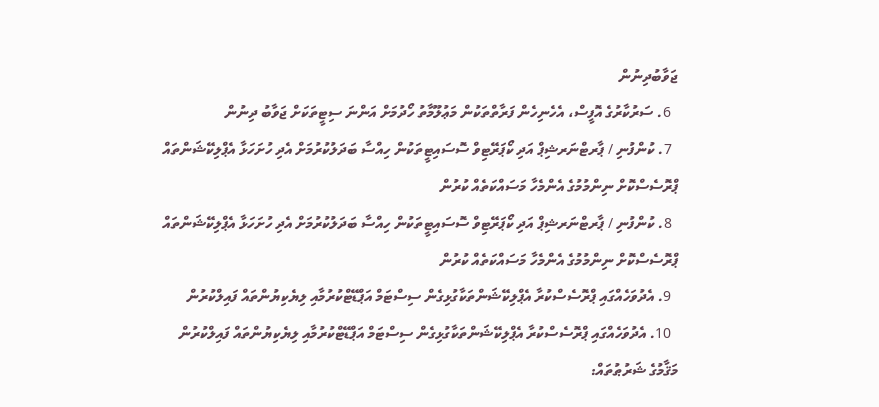ޖަވާބުދިނުން
  6. ސަރުކާރުގެ އޮފީސް، އެހެނިހެން ފަރާތްތަކުން މަޢުލޫމާތު ހޯދުމަށް އަންނަ ސިޓީތަކަށް ޖަވާބު ދިނުން
  7. ކުންފުނި / ޕާރޓްނަރޝިޕް އަދި ކޯޕަރޭޓިވް ސޮސައިޓީތަކުން ހިއްސާ ބަދަލުކުރުމަށް އެދި ހުށަހަޅާ އެޕްލިކޭޝަންތައް ޕްރޮސެސްކޮށް ނިންމުމުގެ އެންމެހާ މަސައްކަތެއް ކުރުން
  8. ކުންފުނި / ޕާރޓްނަރޝިޕް އަދި ކޯޕަރޭޓިވް ސޮސައިޓީތަކުން ހިއްސާ ބަދަލުކުރުމަށް އެދި ހުށަހަޅާ އެޕްލިކޭޝަންތައް ޕްރޮސެސްކޮށް ނިންމުމުގެ އެންމެހާ މަސައްކަތެއް ކުރުން
  9. އެދުވަހެއްގައި ޕްރޮސެސްކުރާ އެޕްލިކޭޝަންތަކާގުޅިގެން ސިސްޓަމް އަޕްޑޭޓްކުރުމާއި ލިޔެކިޔުންތައް ފައިލްކުރުން
  10. އެދުވަހެއްގައި ޕްރޮސެސްކުރާ އެޕްލިކޭޝަންތަކާގުޅިގެން ސިސްޓަމް އަޕްޑޭޓްކުރުމާއި ލިޔެކިޔުންތައް ފައިލްކުރުން
މަޤާމުގެ ޝަރުޠުތައް: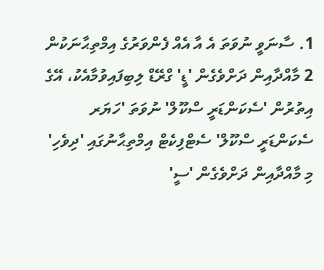1. ސާނަވީ ނުވަތަ އެ އާ އެއް ފެންވަރުގެ އިމްތިޙާނަކުން 2 މާއްދާއިން ދަށްވެގެން 'ޑީ' ގްރޭޑް ލިބިފައިވުމާއެކު، އޭގެ އިތުރުން 'ސެކަންޑަރީ ސްކޫލް' ނުވަތަ 'ހަޔަރ ސެކަންޑަރީ ސްކޫލް' ސެޓްފިކެޓް އިމްތިޙާނުގައި 'ދިވެހި' މި މާއްދާއިން ދަށްވެގެން 'ސީ'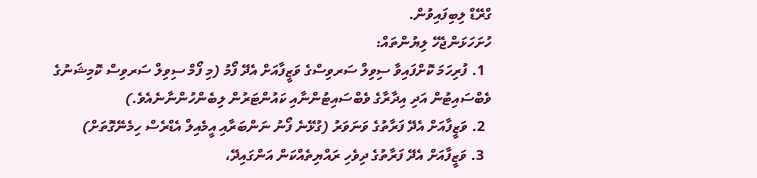ގްރޭޑް ލިބިފައިވުން.
ހުށަހަޅަންޖެހޭ ލިޔުންތައް:
  1. ފުރިހަމަ ކޮށްފައިވާ ސިވިލް ސަރވިސްގެ ވަޒީފާއަށް އެދޭ ފޯމު (މި ފޯމް ސިވިލް ސަރވިސް ކޮމިޝަނުގެ ވެބްސައިޓުން އަދި އިދާރާގެ ވެބްސައިޓުންނާއި ކައުންޓަރުން ލިބެންހުންނާނެއެވެ.)
  2. ވަޒީފާއަށް އެދޭ ފަރާތުގެ ވަނަވަރު (ގުޅޭނެ ފޯނު ނަންބަރާއި އީމެއިލް އެޑްރެސް ހިމެނޭގޮތަށް)
  3. ވަޒީފާއަށް އެދޭ ފަރާތުގެ ދިވެހި ރައްޔިތެއްކަން އަންގައިދޭ،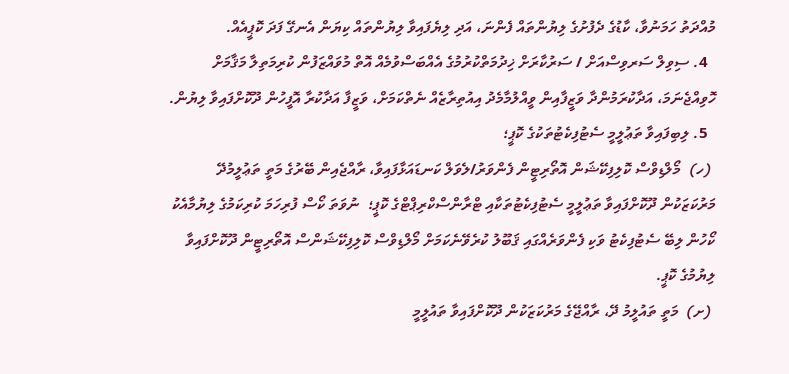މުއްދަތު ހަމަނުވާ، ކާޑުގެ ދެފުށުގެ ލިޔުންތައް ފެންނަ، އަދި ލިޔެފައިވާ ލިޔުންތައް ކިޔަން އެނގޭ ފަދަ ކޮޕީއެއް.
  4. ސިވިލް ސަރވިސްއަށް / ސަރުކާރަށް ޚިދުމަތްކުރުމުގެ އެއްބަސްވުމެއް އޮތް މުވައްޒަފުން ކުރިމަތިލާ މަޤާމަށް ހޮވިއްޖެނަމަ، އަދާކުރަމުންދާ ވަޒީފާއިން ވީއްލުމާމެދު އިއުތިރާޒެއް ނެތްކަމަށް، ވަޒީފާ އަދާކުރާ އޮފީހުން ދޫކޮށްފައިވާ ލިޔުން.
  5. ލިބިފައިވާ ތަޢުލީމީ ސެޓުފިކެޓުތަކުގެ ކޮޕީ؛
 (ހ)  މޯލްޑިވްސް ކޮލިފިކޭޝަން އޮތޯރިޓީން ފެންވަރު/ލެވަލް ކަނޑައަޅާފައިވާ، ރާއްޖެއިން ބޭރުގެ މަތީ ތަޢުލީމުދޭ މަރުކަޒަކުން ދޫކޮށްފައިވާ ތަޢުލީމީ ސެޓުފިކެޓުތަކާއި ޓްރާންސްކްރިޕްޓްގެ ކޮޕީ؛  ނުވަތަ ކޯސް ފުރިހަމަ ކުރިކަމުގެ ލިޔުމާއެކު ކޯހުން ލިބޭ ސެޓުފިކެޓު ވަކި ފެންވަރެއްގައި ޤަބޫލު ކުރެވޭނެކަމަށް މޯލްޑިވްސް ކޮލިފިކޭޝަންސް އޮތޯރިޓީން ދޫކޮށްފައިވާ ލިޔުމުގެ ކޮޕީ.
 (ށ)  މަތީ ތައުލީމު ދޭ، ރާއްޖޭގެ މަރުކަޒަކުން ދޫކޮށްފައިވާ ތައުލީމީ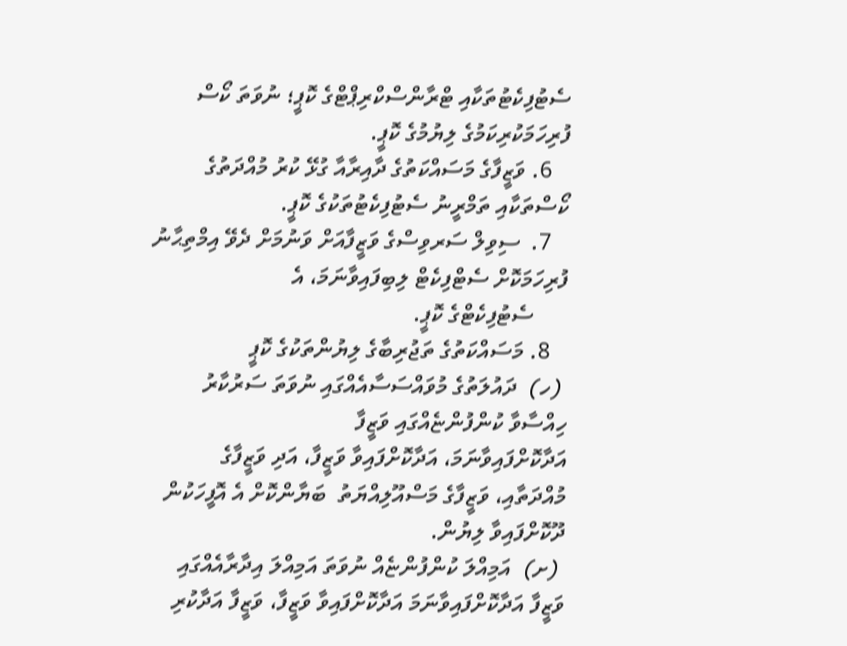ސެޓުފިކެޓުތަކާއި ޓްރާންސްކްރިޕްޓްގެ ކޮޕީ؛ ނުވަތަ ކޯސް ފުރިހަމަކުރިކަމުގެ ލިޔުމުގެ ކޮޕީ.
   6. ވަޒީފާގެ މަސައްކަތުގެ ދާއިރާއާ ގުޅޭ ކުރު މުއްދަތުގެ ކޯސްތަކާއި ތަމްރީނު ސެޓުފިކެޓުތަކުގެ ކޮޕީ.
   7.  ސިވިލް ސަރވިސްގެ ވަޒީފާއަށް ވަނުމަށް ދެވޭ އިމްތިޙާނު ފުރިހަމަކޮށް ސެޓްފިކެޓް ލިބިފައިވާނަމަ، އެ
      ސެޓުފިކެޓްގެ ކޮޕީ.
   8. މަސައްކަތުގެ ތަޖުރިބާގެ ލިޔުންތަކުގެ ކޮޕީ
 (ހ)  ދައުލަތުގެ މުވައްސަސާއެއްގައި ނުވަތަ ސަރުކާރު ހިއްސާވާ ކުންފުންޏެއްގައި ވަޒީފާ                  އަދާކޮށްފައިވާނަމަ، އަދާކޮށްފައިވާ ވަޒީފާ، އަދި ވަޒީފާގެ މުއްދަތާއި، ވަޒީފާގެ މަސްއޫލިއްޔަތު  ބަޔާންކޮށް އެ އޮފީހަކުން ދޫކޮށްފައިވާ ލިޔުން.
 (ށ)  އަމިއްލަ ކުންފުންޏެއް ނުވަތަ އަމިއްލަ އިދާރާއެއްގައި ވަޒީފާ އަދާކޮށްފައިވާނަމަ އަދާކޮށްފައިވާ ވަޒީފާ، ވަޒީފާ އަދާކުރި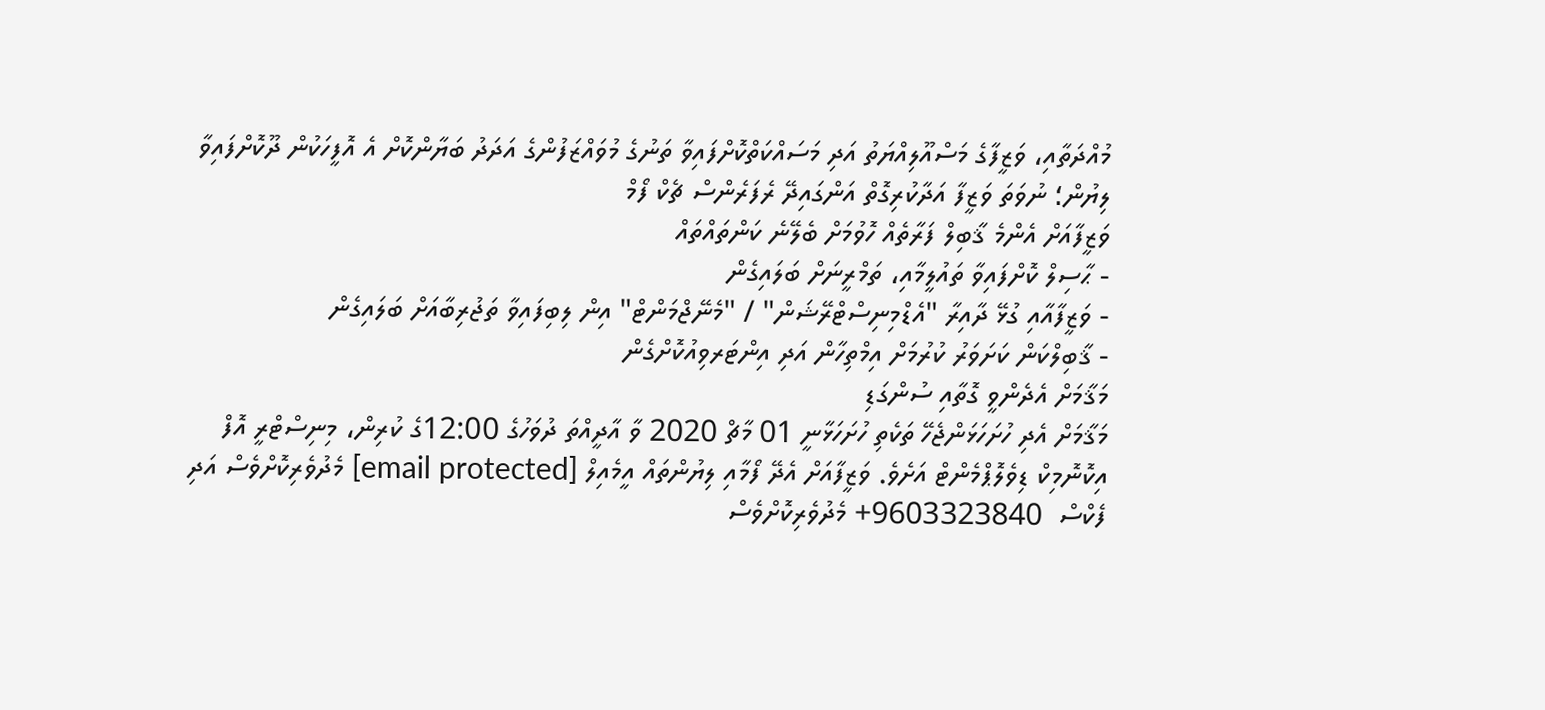މުއްދަތާއި، ވަޒީފާގެ މަސްއޫލިއްޔަތު އަދި މަސައްކަތްކޮށްފައިވާ ތަނުގެ މުވައްޒަފުންގެ އަދަދު ބަޔާންކޮށް އެ އޮފީހަކުން ދޫކޮށްފައިވާ ލިޔުން؛ ނުވަތަ ވަޒީފާ އަދާކުރިގޮތް އަންގައިދޭ ރެފަރެންސް ޗެކް ފޯމް
ވަޒީފާއަށް އެންމެ ޤާބިލް ފަރާތެއް ހޮވުމަށް ބެލޭނެ ކަންތައްތައް
- ޙާސިލް ކޮށްފައިވާ ތައުލީމާއި، ތަމްރީނަށް ބަލައިގެން
- ވަޒީފާއާއި ގުޅޭ ދާއިރާ "އެޑްމިނިސްޓްރޭޝަން" / "މެނޭޖްމަންޓް" އިން ލިބިފައިވާ ތަޖުރިބާއަށް ބަލައިގެން
- ޤާބިލްކަން ކަށަވަރު ކުރުމަށް އިމްތިހާން އަދި އިންޓަރވިއުކޮށްގެން
މަޤާމަށް އެދެންވީ ގޮތާއި ސުންގަޑި
މަޤާމަށް އެދި ހުށަހަޅަންޖެހޭ ތަކެތި ހުށަހަޅާނީ 01 މާޗް 2020 ވާ އާދީއްތަ ދުވަހުގެ 12:00ގެ ކުރިން، މިނިސްޓްރީ އޮފް އިކޮނޮމިކް ޑިވެލޮޕްމެންޓް އަށެވެ. ވަޒީފާއަށް އެދޭ ފޯމާއި ލިޔުންތައް އީމެއިލް [email protected] މެދުވެރިކޮށްވެސް އަދި ފެކްސް  9603323840+ މެދުވެރިކޮށްވެސް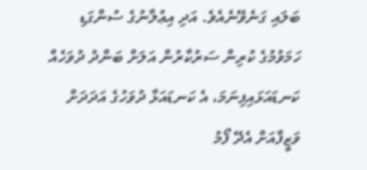ބަލައި ގަނެވޭނެއެވެ. އަދި އިޢުލާނުގެ ސުންގަޑި ހަމަވުމުގެ ކުރިން ސަރުކާރުން އަލަށް ބަންދު ދުވަހެއް ކަނޑައަޅައިފިނަމަ، އެ ކަނޑައަޅާ ދުވަހުގެ އަދަދަށް ވަޒީފާއަށް އެދޭ ފޯމު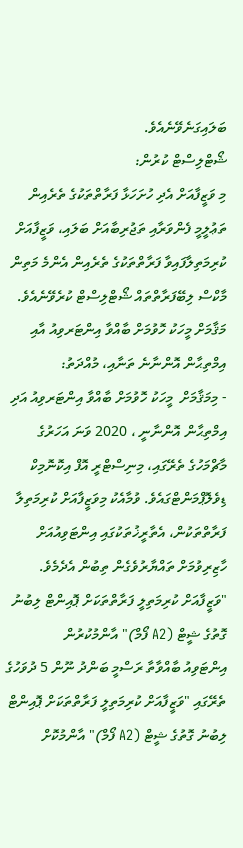ބަލައިގަނެވޭނެއެވެ.
ޝޯޓްލިސްޓް ކުރުން:
މި ވަޒީފާއަށް އެދި ހުށަހަޅާ ފަރާތްތަކުގެ ތެރެއިން ތަޢުލީމީ ފެންވަރާއި ތަޖުރިބާއަށް ބަލައި، ވަޒީފާއަށް ކުރިމަތިލާފައިވާ ފަރާތްތަކުގެ ތެރެއިން އެންމެ މަތިން މާކްސް ލިބޭފަރާތްތައް ޝޯޓްލިސްޓް ކުރެވޭނެއެވެ.
މަޤާމަށް މީހަކު ހޮވުމަށް ބާއްވާ އިންޓަރވިއު އާއި އިމްތިޙާން އޮންނާނެ ތަނާއި، މުއްދަތު:
- މިމަޤާމަށް  މީހަކު ހޮވުމަށް ބާއްވާ އިންޓަރވިއު އަދި އިމްތިޙާން އޮންނާނީ ، 2020 ވަނަ އަހަރުގެ މާޗްމަހުގެ ތެރޭގައި، މިނިސްޓްރީ އޮފް އިކޮނޮމިކް ޑިވެލޮޕްމަންޓްގައެވެ. ވުމާއެކު މިވަޒީފާއަށް ކުރިމަތިލާ ފަރާތްތަކުން، އެތާރީޚުތަކުގައި އިންޓަވިއުއަށް ހާޒިރިވުމަށް ތައްޔާރުވެގެން ތިބުން އެދެމެވެ.
"ވަޒީފާއަށް ކުރިމަތިލީ ފަރާތްތަކަށް ޕޮއިންޓް ލިބުނު ގޮތުގެ ޝީޓް (A2 ފޯމް)" އާންމުކުރުން
އިންޓަވިއު ބާއްވާތާ ރަސްމީ ބަންދު ނޫން 5 ދުވަހުގެ ތެރޭގައި "ވަޒީފާއަށް ކުރިމަތިލީ ފަރާތްތަކަށް ޕޮއިންޓް ލިބުނު ގޮތުގެ ޝީޓް (A2 ފޯމް)" އާންމުކޮށް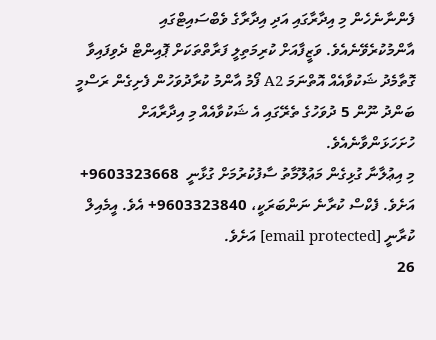ފެންނާނެހެން މި އިދާރާގައި އަދި އިދާރާގެ ވެބްސައިޓްގައި އާންމުކުރެވޭނެއެވެ. ވަޒީފާއަށް ކުރިމަތިލީ ފަރާތްތަކަށް ޕޮއިންޓް ދެވިފައިވާ ގޮތާމެދު ޝަކުވާއެއް އޮތްނަމަ A2 ފޯމު އާންމު ކުރާދުވަހުން ފެށިގެން ރަސްމީ ބަންދު ނޫން 5 ދުވަހުގެ ތެރޭގައި އެ ޝަކުވާއެއް މި އިދާރާއަށް ހުށަހަޅަންވާނެއެވެ.
މި އިޢުލާނާ ގުޅިގެން މަޢުލޫމާތު ސާފުކުރުމަށް ގުޅާނީ  9603323668+ އަށެވެ. ފެކްސް ކުރާނެ ނަންބަރަކީ، 9603323840+ އެވެ. އީމެއިލް ކުރާނީ [email protected] އަށެވެ.
26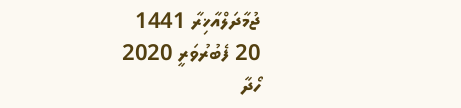ޖުމާދަލްއާޚިރާ 1441
20 ފެބުރުވަރީ 2020
ހޯދާ